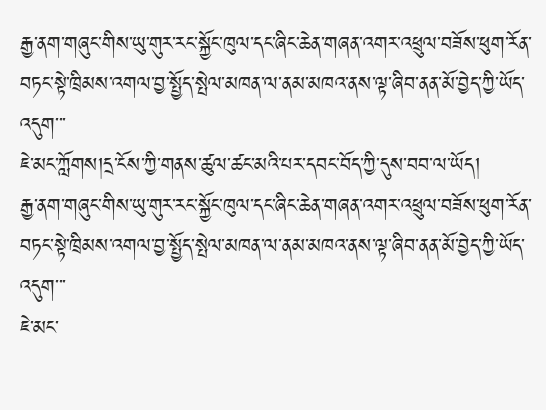རྒྱ་ནག་གཞུང་གིས་ཡུ་གུར་རང་སྐྱོང་ཁུལ་དང་ཞིང་ཆེན་གཞན་འགར་འཕྲུལ་བཟོས་ཕུག་རོན་བཏང་སྟེ་ཁྲིམས་འགལ་བྱ་སྤྱོད་སྤེལ་མཁན་ལ་ནམ་མཁའ་ནས་ལྟ་ཞིབ་ནན་མོ་བྱེད་ཀྱི་ཡོད་འདུག་་་
ཇེ་མང་ཀློགས།དྲ་ངོས་ཀྱི་གནས་ཚུལ་ཚང་མའི་པར་དབང་བོད་ཀྱི་དུས་བབ་ལ་ཡོད།
རྒྱ་ནག་གཞུང་གིས་ཡུ་གུར་རང་སྐྱོང་ཁུལ་དང་ཞིང་ཆེན་གཞན་འགར་འཕྲུལ་བཟོས་ཕུག་རོན་བཏང་སྟེ་ཁྲིམས་འགལ་བྱ་སྤྱོད་སྤེལ་མཁན་ལ་ནམ་མཁའ་ནས་ལྟ་ཞིབ་ནན་མོ་བྱེད་ཀྱི་ཡོད་འདུག་་་
ཇེ་མང་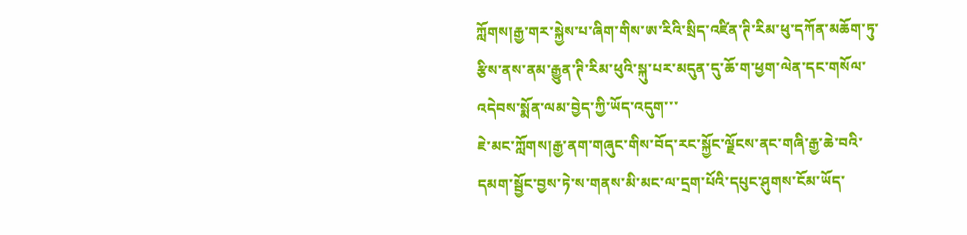ཀློགས།རྒྱ་གར་སྐྱེས་པ་ཞིག་གིས་ཨ་རིའི་སྲིད་འཛིན་ཊི་རིམ་ཕུ་དཀོན་མཆོག་ཏུ་རྩིས་ནས་ནམ་རྒྱུན་ཊི་རིམ་ཕུའི་སྐུ་པར་མདུན་དུ་ཆོ་ག་ཕྱག་ལེན་དང་གསོལ་འདེབས་སྨོན་ལམ་བྱེད་ཀྱི་ཡོད་འདུག་་་
ཇེ་མང་ཀློགས།རྒྱ་ནག་གཞུང་གིས་བོད་རང་སྐྱོང་ལྗོངས་ནང་གཞི་རྒྱ་ཆེ་བའི་དམག་སྦྱོང་བྱས་ཏེ་ས་གནས་མི་མང་ལ་དྲག་པོའི་དཔུང་ཤུགས་ངོམ་ཡོད་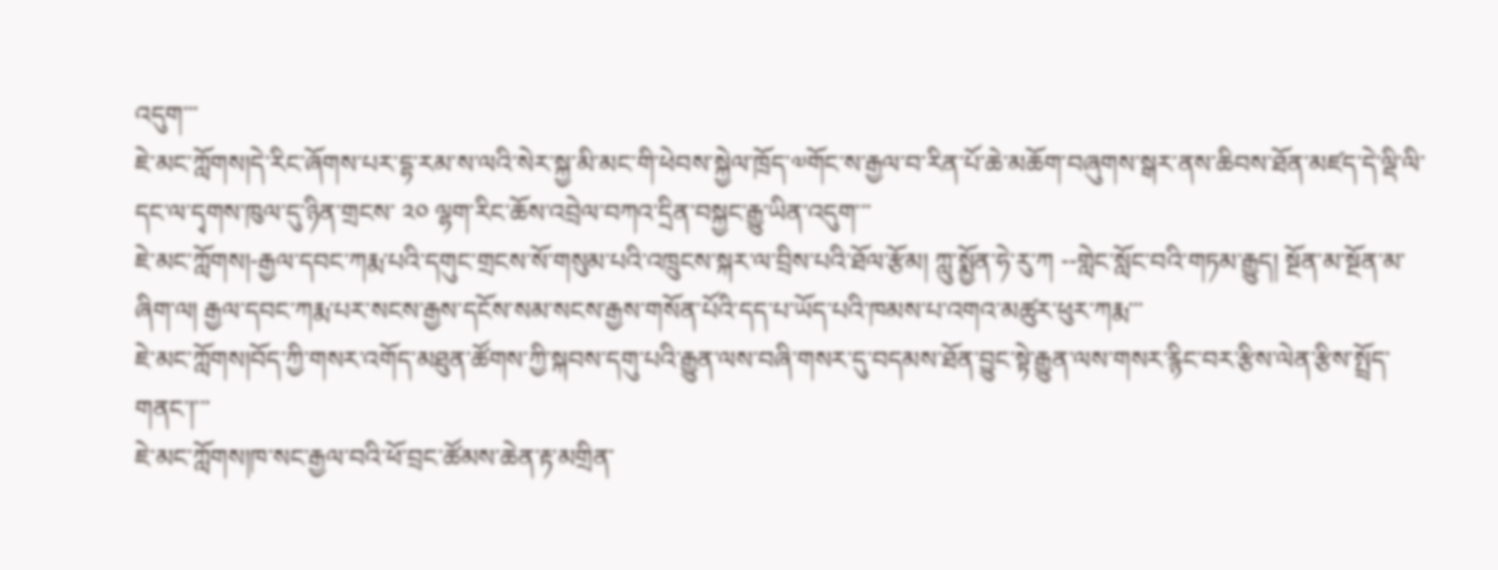འདུག་་་
ཇེ་མང་ཀློགས།དེ་རིང་ཞོགས་པར་དྷ་རམ་ས་ལའི་སེར་སྐྱ་མི་མང་གི་ཕེབས་སྐྱེལ་ཁྲོད་༧གོང་ས་རྒྱལ་བ་རིན་པོ་ཆེ་མཆོག་བཞུགས་སྒར་ནས་ཆིབས་ཐོན་མཛད་དེ་ལྡི་ལི་དང་ལ་དྭགས་ཁུལ་དུ་ཉིན་གྲངས་ ༢༠ ལྷག་རིང་ཆོས་འབྲེལ་བཀའ་དྲིན་བསྐྱང་རྒྱུ་ཡིན་འདུག་་་
ཇེ་མང་ཀློགས།-རྒྱལ་དབང་ཀརྨ་པའི་དགུང་གྲངས་སོ་གསུམ་པའི་འཁྲུངས་སྐར་ལ་བྲིས་པའི་ཐོལ་རྩོམ། ཀླུ་སྨྱོན་ཧེ་རུ་ཀ --གླེང་སློང་བའི་གཏམ་རྒྱུད། སྔོན་མ་སྔོན་མ་ཞིག་ལ། རྒྱལ་དབང་ཀརྨ་པར་སངས་རྒྱས་དངོས་སམ་སངས་རྒྱས་གསོན་པོའི་དད་པ་ཡོད་པའི་ཁམས་པ་འགའ་མཚུར་ཕུར་ཀརྨ་་་
ཇེ་མང་ཀློགས།བོད་ཀྱི་གསར་འགོད་མཐུན་ཚོགས་ཀྱི་སྐབས་དགུ་པའི་རྒྱུན་ལས་བཞི་གསར་དུ་བདམས་ཐོན་བྱུང་སྟེ་རྒྱུན་ལས་གསར་རྙིང་བར་རྩིས་ལེན་རྩིས་སྤྲོད་གནང་།་་་
ཇེ་མང་ཀློགས།ཁ་སང་རྒྱལ་བའི་ཕོ་བྲང་ཚོམས་ཆེན་རྟ་མགྲིན་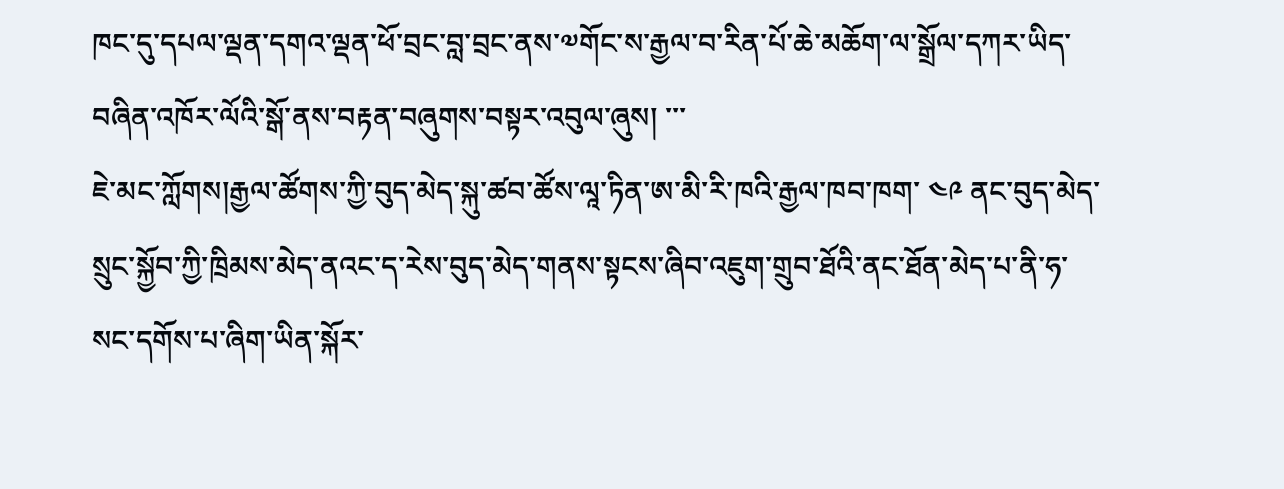ཁང་དུ་དཔལ་ལྡན་དགའ་ལྡན་ཕོ་བྲང་བླ་བྲང་ནས་༧གོང་ས་རྒྱལ་བ་རིན་པོ་ཆེ་མཆོག་ལ་སྒྲོལ་དཀར་ཡིད་བཞིན་འཁོར་ལོའི་སྒོ་ནས་བརྟན་བཞུགས་བསྟར་འབུལ་ཞུས། ་་་
ཇེ་མང་ཀློགས།རྒྱལ་ཚོགས་ཀྱི་བུད་མེད་སྐུ་ཚབ་ཚོས་ལཱ་ཏིན་ཨ་མི་རི་ཁའི་རྒྱལ་ཁབ་ཁག་ ༤༩ ནང་བུད་མེད་སྲུང་སྐྱོབ་ཀྱི་ཁྲིམས་མེད་ནའང་ད་རེས་བུད་མེད་གནས་སྟངས་ཞིབ་འཇུག་གྲུབ་ཐོའི་ནང་ཐོན་མེད་པ་ནི་ཧ་སང་དགོས་པ་ཞིག་ཡིན་སྐོར་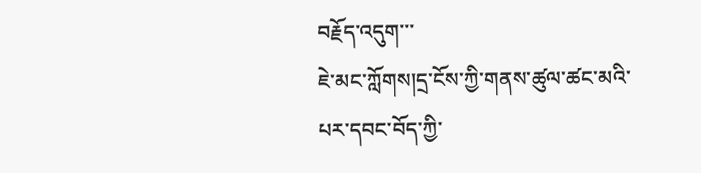བརྗོད་འདུག་་་
ཇེ་མང་ཀློགས།དྲ་ངོས་ཀྱི་གནས་ཚུལ་ཚང་མའི་པར་དབང་བོད་ཀྱི་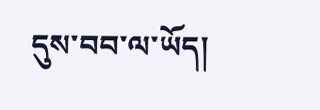དུས་བབ་ལ་ཡོད།